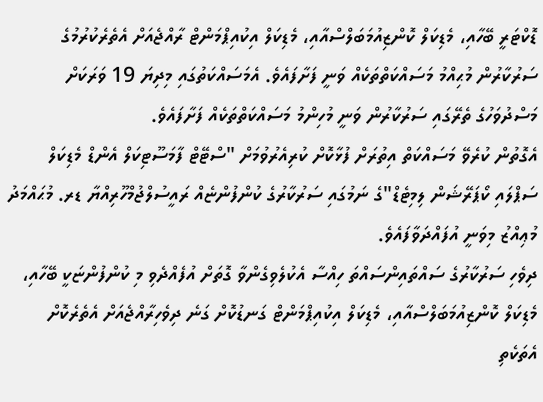ޑޮކްޓަރީ ބޭހާއި، މެޑިކަލް ކޮންޒިއުމަބަލްސްއާއި، މެޑިކަލް އިކުއިޕްމަންޓް ރާއްޖެއަށް އެތެރެކުރުމުގެ ސަރުކާރުން މުޙިއްމު މަސައްކަތްތަކެއް ވަނީ ފަށާފައެވެ. އެމަސައްކަތުގައި މިދިޔަ 19 ވަރަކަށް މަސްދުވަހުގެ ތެރޭގައި ސަރުކާރުން ވަނީ މުހިންމު މަސައްކަތްތަކެއް ފަށާފައެވެ.
އެގޮތުން ކުރެވޭ މަސައްކަތް އިތުރަށް ފުޅާކޮށް ކުރިއެރުވުމަށް "ސްޓޭޓް ފާމަސޫޓިކަލް އެންޑް މެޑިކަލް ސަޕްލައި ކޯޕަރޭޝަން ލިމިޓެޑް"ގެ ނަމުގައި ސަރުކާރުގެ ކުންފުންޏެއް ރައީސުލްޖުމްހޫރިއްޔާ ޑރ. މުޙައްމަދު މުޢިއްޒު މިވަނީ އުފައްދަވާފައެވެ.
ދިވެހި ސަރުކާރުގެ ސައްތައިންސައްތަ ހިއްސާ އެކުލެވިގެންވާ ގޮތަށް އުފެއްދެވި މި ކުންފުންޏަކީ ބޭހާއި، މެޑިކަލް ކޮންޒިއުމަބަލްސްއާއި، މެޑިކަލް އިކުއިޕްމަންޓް ގަނޑުކޮށް ގަނެ ދިވެހިރާއްޖެއަށް އެތެރެކޮށް އެތަކެތި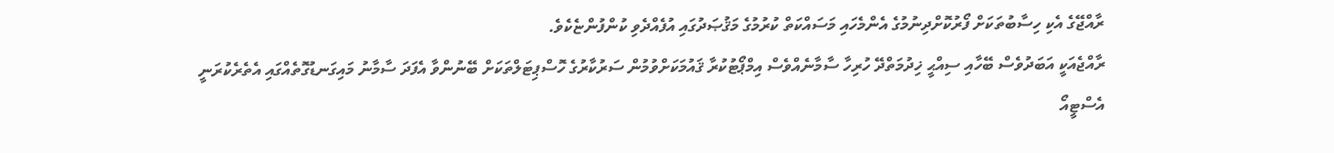ރާއްޖޭގެ އެކި ހިސާބުތަކަށް ފޯރުކޮށްދިނުމުގެ އެންމެހައި މަސައްކަތް ކުރުމުގެ މަޤުޞަދުގައި އުފެއްދެވި ކުންފުންޏެކެވެ.
ރާއްޖެއަކީ އަބަދުވެސް ބޭހާއި ސިއްޙީ ޚިދުމަތްދޭ ހުރިހާ ސާމާނެއްވެސް އިމްޕޯޓުކުރާ ޤައުމަކަށްވުމުން ސަރުކާރުގެ ހޮސްޕިޓަލްތަކަށް ބޭނުންވާ އެފަދަ ސާމާނު މައިގަނޑުގޮތެއްގައި އެތެރެކުރަނީ އެސްޓީއޯ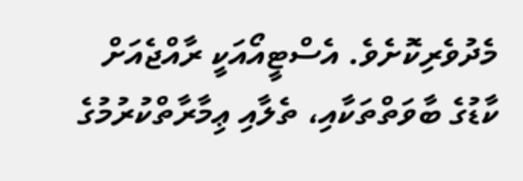މެދުވެރިކޮށެވެ. އެސްޓީއޯއަކީ ރާއްޖެއަށް ކާޑުގެ ބާވަތްތަކާއި، ތެލާއި ޢިމާރާތްކުރުމުގެ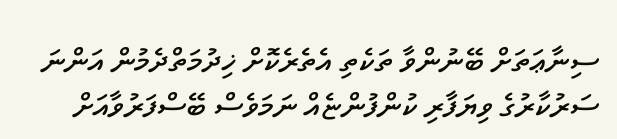ސިނާޢަތަށް ބޭނުންވާ ތަކެތި އެތެރެކޮށް ޚިދުމަތްދެމުން އަންނަ ސަރުކާރުގެ ވިޔަފާރި ކުންފުންޏެއް ނަމަވެސް ބޭސްފަރުވާއަށް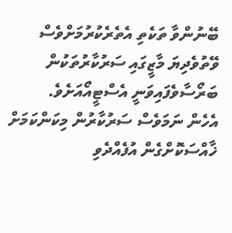ބޭނުންވާ ތަކެތި އެތެރެކުރުމަށްވެސް ވޭތުވެދިޔަ މާޒީގައި ސަރުކާރުތަކުން ބަރޯސާވެފައިވަނީ އެސްޓީއޯއަށެވެ.
އެހެން ނަމަވެސް ސަރުކާރުން މިކަންކަމަށް ޚާއްސަކޮށްގެން އުފެއްދެވި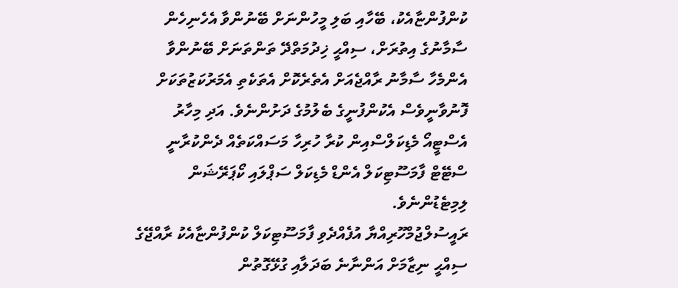ކުންފުންޏާއެކު، ބޭހާއި ބަލި މީހުންނަށް ބޭނުންވާ އެހެނިހެން ސާމާނުގެ އިތުރަށް، ސިއްޙީ ޚިދުމަތްދޭ ތަންތަނަށް ބޭނުންވާ އެންމެހާ ސާމާނު ރާއްޖެއަށް އެތެރެކޮށް އެތަކެތި އެމަރުކަޒުތަކަށް ފޮނުވާނީވެސް އެކުންފުނީގެ ބެލުމުގެ ދަށުންނެވެ. އަދި މިހާރު އެސްޓީއޯ މެޑިކަލްސްއިން ކުރާ ހުރިހާ މަސައްކަތެއް ދެންކުރާނީ ސްޓޭޓް ފާމަސޫޓިކަލް އެންޑް މެޑިކަލް ސަޕްލައި ކޯޕަރޭޝަން ލިމިޓެޑުންނެވެ.
ރައީސުލްޖުމްހޫރިއްޔާ އުފެއްދެވި ފާމަސޫޓިކަލް ކުންފުންޏާއެކު ރާއްޖޭގެ ސިއްޙީ ނިޒާމަށް އަންނާނެ ބަދަލާއި ގުޅޭގޮތުން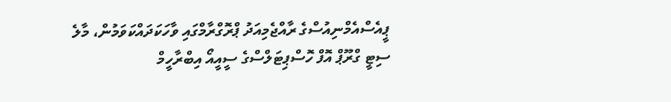ޕީއެސްއެމްނިއުސްގެ ރާއްޖެމިއަދު ޕްރޮގްރާމްގައި ވާހަކަދައްކަވަމުން، މާލެ ސިޓީ ގްރޫޕް އޮފް ހޮސްޕިޓަލްސްގެ ސީއީއޯ އިބްރާހީމް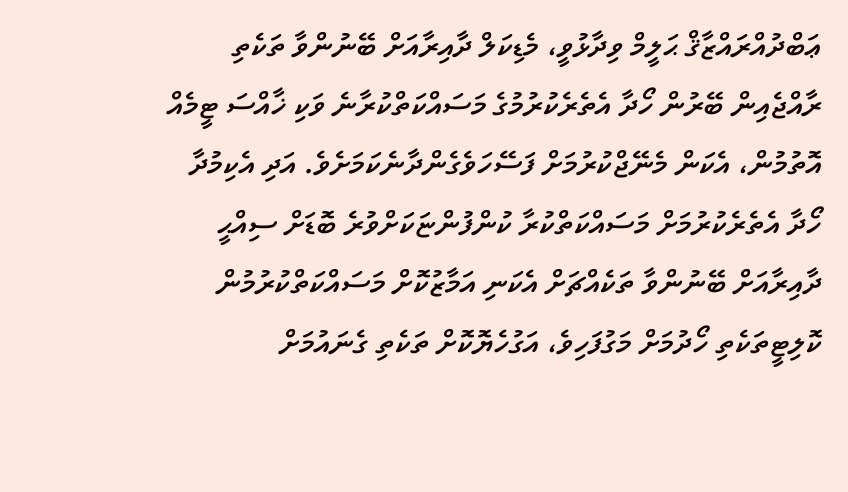ޢަބްދުއްރައްޒާޤް ޙަލީމް ވިދާޅުވީ، މެޑިކަލް ދާއިރާއަށް ބޭނުންވާ ތަކެތި ރާއްޖެއިން ބޭރުން ހޯދާ އެތެރެކުރުމުގެ މަސައްކަތްކުރާނެ ވަކި ޚާއްސަ ޓީމެއް އޮތުމުން، އެކަން މެނޭޖްކުރުމަށް ފަސޭހަވެގެންދާނެކަމަށެވެ. އަދި އެކިމުދާ ހޯދާ އެތެރެކުރުމަށް މަސައްކަތްކުރާ ކުންފުންޏަކަށްވުރެ ބޮޑަށް ސިއްޙީ ދާއިރާއަށް ބޭނުންވާ ތަކެއްޗަށް އެކަނި އަމާޒުކޮށް މަސައްކަތްކުރުމުން ކޮލިޓީތަކެތި ހޯދުމަށް މަގުފަހިވެ، އަގުހެޔޮކޮށް ތަކެތި ގެނައުމަށް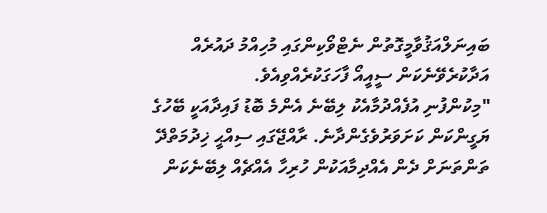ބައިނަލްއަޤުވާމީގޮތުން ނެޓްވޯކިންގައި މުހިއްމު ދައުރެއް އަދާކުރެވޭނެކަން ސީއީއޯ ފާހަގަކުރެއްވިއެވެ.
"މިކުންފުނި އުފެއްދުމާއެކު ލިބޭނެ އެންމެ ބޮޑު ފައިދާއަކީ ބޭހުގެ ޔަގީންކަން ކަށަވަރުވެގެންދާނެ. ރާއްޖޭގައި ސިއްޙީ ޚިދުމަތްދޭ ތަންތަނަށް ދެން އެއްދިމާއަކުން ހުރިހާ އެއްޗެއް ލިބޭނެކަން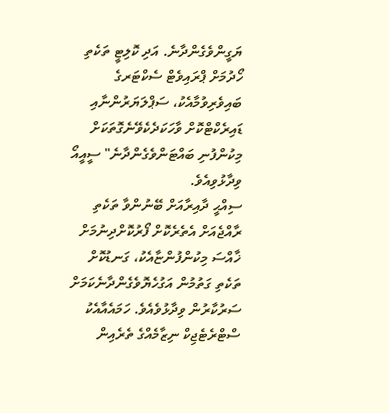ޔަގީންވެގެންދާނެ. އަދި ކޮލިޓީ ތަކެތި ހޯދުމަށް ޕްރައިވެޓް ސެކްޓަރގެ ބައިވެރިވުމާއެކު، ސަޕްލަޔަރުންނާއި ޑައިރެކްޓްކޮށް ވާހަކަދެކެވޭނެގޮތަކަށް މިކުންފުނި ބައްޓަންވެގެންދާނެ" ސީއީއޯ ވިދާޅުވިއެވެ.
ސިއްޙީ ދާއިރާއަށް ބޭނުންވާ ތަކެތި ރާއްޖެއަށް އެތެރެކޮށް ފޯރުކޮށްދިނުމަށް ޚާއްސަ މިކުންފުންޏާއެކު، ގަނޑުކޮށް ތަކެތި ގަތުމުން އަގުހެޔޮވެގެންދާނެކަމަށް ސަރުކާރުން ވިދާޅުވެއެވެ. ހަމައެއާއެކު ސްޓްރެޓެޖިކް ނިޒާމެއްގެ ތެރެއިން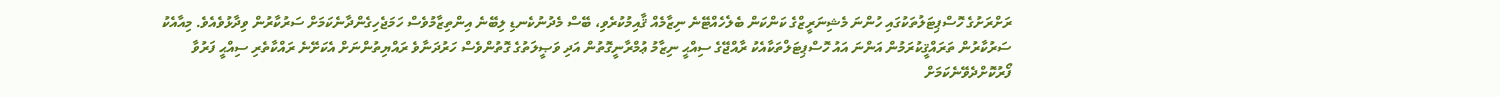ރަށްރަށުގެ ހޮސްޕިޓަލުތަކުގައި ހުންނަ މެޝިނަރީޒްގެ ކަންކަން ބެލެހެއްޓޭނެ ނިޒާމެއް ޤާއިމުކުރެވި، ބޭސް މެދުނުކެނޑި ލިބޭނެ އިންތިޒާމުވެސް ހަމަޖެހިގެންދާނެކަމަށް ސަރުކާރުން ވިދާޅުވެއެވެ. މިއާއެކު ސަރުކާރުން ތަރައްޤީކުރަމުން އަންނަ އައު ހޮސްޕިޓަލްތަކާއެކު ރާއްޖޭގެ ސިއްޙީ ނިޒާމު ޢުމްރާނީގޮތުން އަދި ވަޞީލަތުގެ ގޮތުންވެސް ހަރުދަނާވެ ރައްޔިތުންނަށް އެކަށޭނެ ރައްކާތެރި ސިއްޙީ ފަރުވާ ފޯރުކޮށްދެވޭނެކަމަށް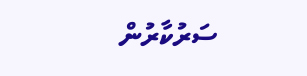ސަރުކާރުން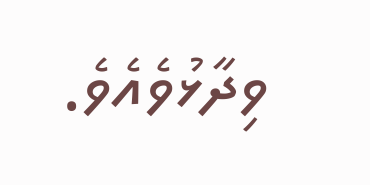ވިދާޅުވެއެވެ.